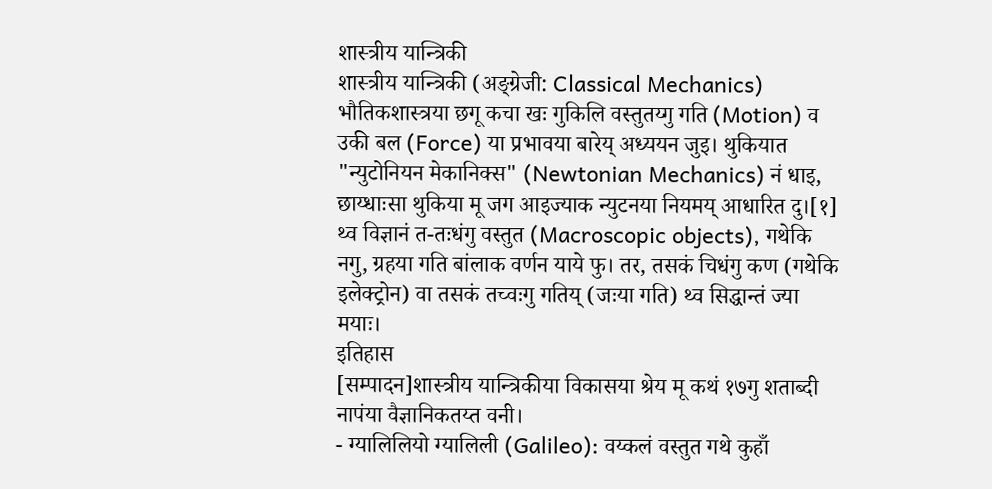शास्त्रीय यान्त्रिकी
शास्त्रीय यान्त्रिकी (अङ्ग्रेजी: Classical Mechanics) भौतिकशास्त्रया छगू कचा खः गुकिलि वस्तुतय्गु गति (Motion) व उकी बल (Force) या प्रभावया बारेय् अध्ययन जुइ। थुकियात "न्युटोनियन मेकानिक्स" (Newtonian Mechanics) नं धाइ, छाय्धाःसा थुकिया मू जग आइज्याक न्युटनया नियमय् आधारित दु।[१]
थ्व विज्ञानं त-तःधंगु वस्तुत (Macroscopic objects), गथेकि नगु, ग्रहया गति बांलाक वर्णन याये फु। तर, तसकं चिधंगु कण (गथेकि इलेक्ट्रोन) वा तसकं तच्वःगु गतिय् (जःया गति) थ्व सिद्धान्तं ज्या मयाः।
इतिहास
[सम्पादन]शास्त्रीय यान्त्रिकीया विकासया श्रेय मू कथं १७गु शताब्दी नापंया वैज्ञानिकतय्त वनी।
- ग्यालिलियो ग्यालिली (Galileo): वय्कलं वस्तुत गथे कुहाँ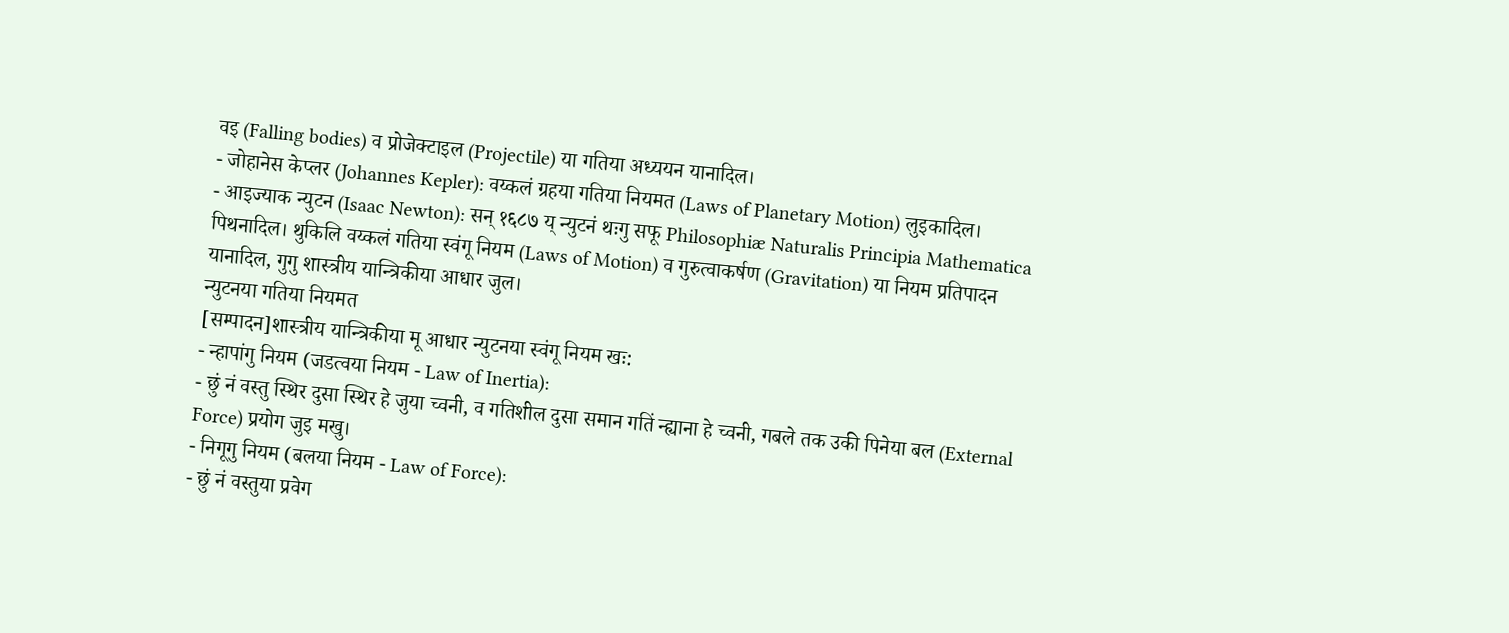वइ (Falling bodies) व प्रोजेक्टाइल (Projectile) या गतिया अध्ययन यानादिल।
- जोहानेस केप्लर (Johannes Kepler): वय्कलं ग्रहया गतिया नियमत (Laws of Planetary Motion) लुइकादिल।
- आइज्याक न्युटन (Isaac Newton): सन् १६८७ य् न्युटनं थःगु सफू Philosophiæ Naturalis Principia Mathematica पिथनादिल। थुकिलि वय्कलं गतिया स्वंगू नियम (Laws of Motion) व गुरुत्वाकर्षण (Gravitation) या नियम प्रतिपादन यानादिल, गुगु शास्त्रीय यान्त्रिकीया आधार जुल।
न्युटनया गतिया नियमत
[सम्पादन]शास्त्रीय यान्त्रिकीया मू आधार न्युटनया स्वंगू नियम खः:
- न्हापांगु नियम (जडत्वया नियम - Law of Inertia):
- छुं नं वस्तु स्थिर दुसा स्थिर हे जुया च्वनी, व गतिशील दुसा समान गतिं न्ह्याना हे च्वनी, गबले तक उकी पिनेया बल (External Force) प्रयोग जुइ मखु।
- निगूगु नियम (बलया नियम - Law of Force):
- छुं नं वस्तुया प्रवेग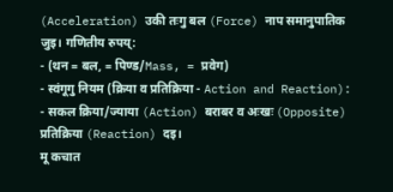(Acceleration) उकी तःगु बल (Force) नाप समानुपातिक जुइ। गणितीय रुपय्:
- (थन = बल, = पिण्ड/Mass, = प्रवेग)
- स्वंगूगु नियम (क्रिया व प्रतिक्रिया - Action and Reaction):
- सकल क्रिया/ज्याया (Action) बराबर व अःखः (Opposite) प्रतिक्रिया (Reaction) दइ।
मू कचात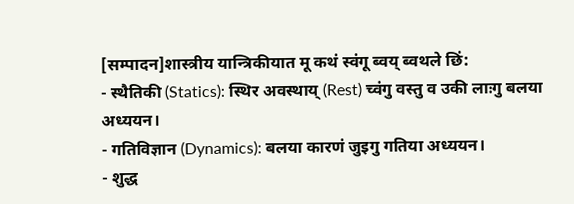[सम्पादन]शास्त्रीय यान्त्रिकीयात मू कथं स्वंगू ब्वय् ब्वथले छिं:
- स्थैतिकी (Statics): स्थिर अवस्थाय् (Rest) च्वंगु वस्तु व उकी लाःगु बलया अध्ययन।
- गतिविज्ञान (Dynamics): बलया कारणं जुइगु गतिया अध्ययन।
- शुद्ध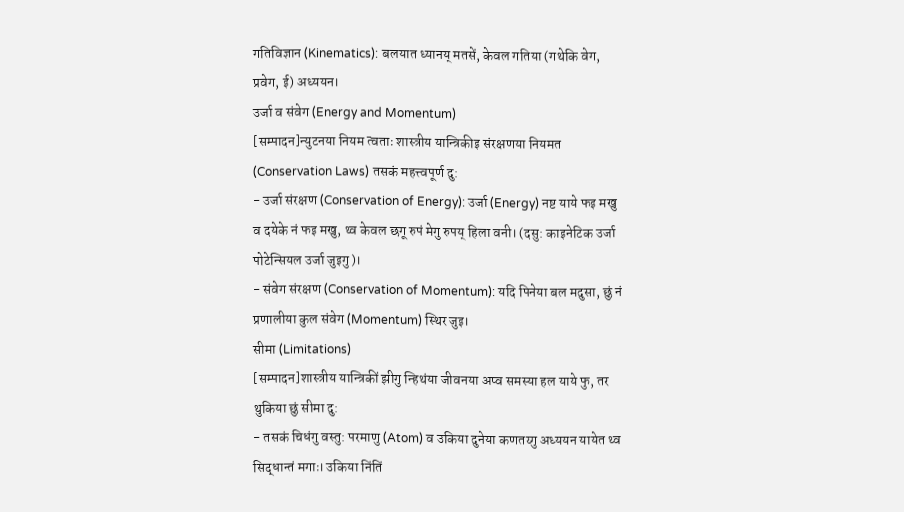गतिविज्ञान (Kinematics): बलयात ध्यानय् मतसें, केवल गतिया (गथेकि वेग, प्रवेग, ई) अध्ययन।
उर्जा व संवेग (Energy and Momentum)
[सम्पादन]न्युटनया नियम त्वताः शास्त्रीय यान्त्रिकीइ संरक्षणया नियमत (Conservation Laws) तसकं महत्त्वपूर्ण दु:
- उर्जा संरक्षण (Conservation of Energy): उर्जा (Energy) नष्ट याये फइ मखु व दयेके नं फइ मखु, थ्व केवल छगू रुपं मेगु रुपय् हिला वनी। (दसु: काइनेटिक उर्जा पोटेन्सियल उर्जा जुइगु)।
- संवेग संरक्षण (Conservation of Momentum): यदि पिनेया बल मदुसा, छुं नं प्रणालीया कुल संवेग (Momentum) स्थिर जुइ।
सीमा (Limitations)
[सम्पादन]शास्त्रीय यान्त्रिकीं झीगु न्हिथंया जीवनया अप्व समस्या हल याये फु, तर थुकिया छुं सीमा दु:
- तसकं चिधंगु वस्तु: परमाणु (Atom) व उकिया दुनेया कणतय्गु अध्ययन यायेत थ्व सिद्धान्तं मगाः। उकिया निंतिं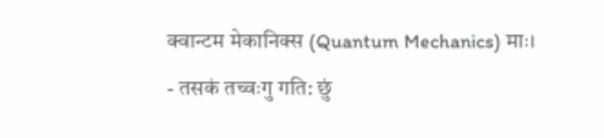क्वान्टम मेकानिक्स (Quantum Mechanics) माः।
- तसकं तच्वःगु गति: छुं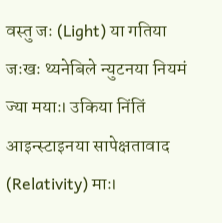वस्तु जः (Light) या गतिया जःखः थ्यनेबिले न्युटनया नियमं ज्या मयाः। उकिया निंतिं आइन्स्टाइनया सापेक्षतावाद (Relativity) माः।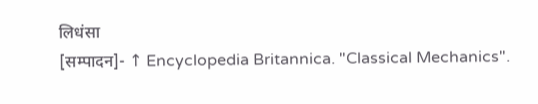लिधंसा
[सम्पादन]- ↑ Encyclopedia Britannica. "Classical Mechanics".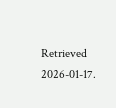Retrieved 2026-01-17.